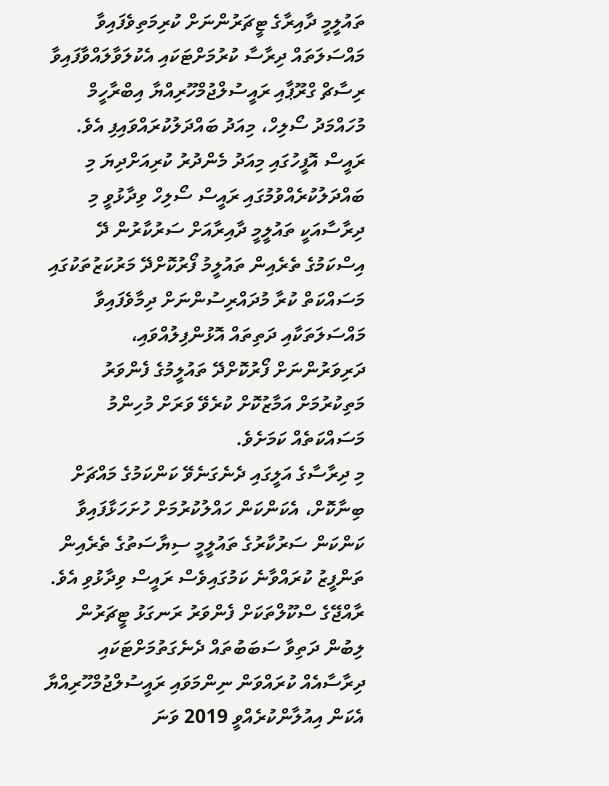ތައުލީމީ ދާއިރާގެ ޓީޗަރުންނަށް ކުރިމަތިވެފައިވާ މައްސަލަތައް ދިރާސާ ކުރުމަށްޓަކައި އެކުލަވާލައްވާފައިވާ ރިސާޗް ގްރޫޕާއި ރައީސުލްޖުމްހޫރިއްޔާ އިބްރާހީމް މުހައްމަދު ސޯލިހް، މިއަދު ބައްދަލުކުރައްވައިފި އެވެ.
ރައީސް އޮފީހުގައި މިއަދު މެންދުރު ކުރިއަށްދިޔަ މި ބައްދަލުކުރެއްވުމުގައި ރައީސް ސޯލިހް ވިދާޅުވީ މި ދިރާސާއަކީ ތައުލީމީ ދާއިރާއަށް ސަރުކާރުން ދޭ އިސްކަމުގެ ތެރެއިން ތައުލީމު ފޯރުކޮށްދޭ މަރުކަޒުތަކުގައި މަސައްކަތް ކުރާ މުދައްރިސުންނަށް ދިމާވެފައިވާ މައްސަލަތަކާއި ދަތިތައް އޮޅުންފިލުއްވައި، ދަރިވަރުންނަށް ފޯރުކޮށްދޭ ތައުލީމުގެ ފެންވަރު މަތިކުރުމަށް އަމާޒުކޮށް ކުރެވޭ ވަރަށް މުހިންމު މަސައްކަތެއް ކަމަށެވެ.
މި ދިރާސާގެ އަލީގައި ދެނެގަނެވޭ ކަންކަމުގެ މައްޗަށް ބިނާކޮށް، އެކަންކަން ހައްލުކުރުމަށް ހުށަހަޅާފައިވާ ކަންކަން ސަރުކާރުގެ ތައުލީމީ ސިޔާސަތުގެ ތެރެއިން ތަންފީޒު ކުރައްވާނެ ކަމުގައިވެސް ރައީސް ވިދާޅުވި އެވެ.
ރާއްޖޭގެ ސްކޫލްތަކަށް ފެންވަރު ރަނގަޅު ޓީޗަރުން ލިބުން ދަތިވާ ސަބަބުތައް ދެނެގަތުމަށްޓަކައި ދިރާސާއެއް ކުރައްވަން ނިންމަވައި ރައީސުލްޖުމްހޫރިއްޔާ އެކަން އިއުލާންކުރެއްވީ 2019 ވަނަ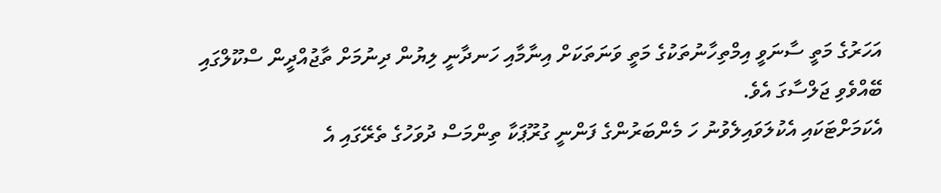އަހަރުގެ މަތީ ސާނަވީ އިމްތިހާނުތަކުގެ މަތީ ވަނަތަކަށް އިނާމާއި ހަނދާނީ ލިޔުން ދިނުމަށް ތާޖުއްދީން ސްކޫލްގައި ބޭއްވެވި ޖަލްސާގަ އެވެ.
އެކަމަށްޓަކައި އެކުލަވައިލެވުނު ހަ މެންބަރުންގެ ފަންނީ ގުރޫޕަކާ ތިންމަސް ދުވަހުގެ ތެރޭގައި އެ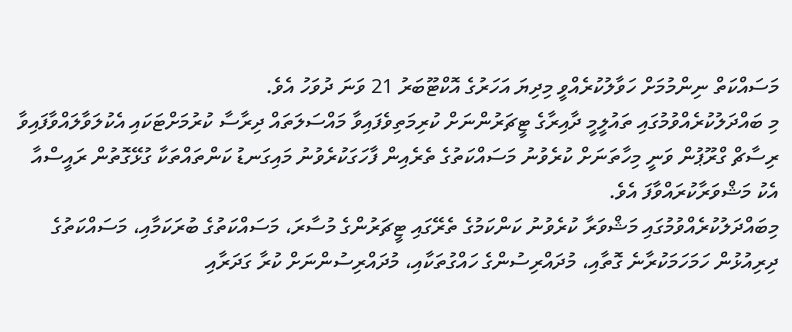މަސައްކަތް ނިންމުމަށް ހަވާލުކުރެއްވީ މިދިޔަ އަހަރުގެ އޮކްޓޫބަރު 21 ވަނަ ދުވަހު އެވެ.
މި ބައްދަލުކުރެއްވުމުގައި ތައުލީމީ ދާއިރާގެ ޓީޗަރުންނަށް ކުރިމަތިވެފައިވާ މައްސަލަތައް ދިރާސާ ކުރުމަށްޓަކައި އެކުލަވާލައްވާފައިވާ ރިސާޗް ގްރޫޕުން ވަނީ މިހާތަނަށް ކުރެވުނު މަސައްކަތުގެ ތެރެއިން ފާހަގަކުރެވުނު މައިގަނޑު ކަންތައްތަކާ ގުޅޭގޮތުން ރައީސްއާ އެކު މަޝްވަރާކުރައްވާފަ އެވެ.
މިބައްދަލުކުރެއްވުމުގައި މަޝްވަރާ ކުރެވުނު ކަންކަމުގެ ތެރޭގައި ޓީޗަރުންގެ މުސާރަ، މަސައްކަތުގެ ބުރަކަމާއި، މަސައްކަތުގެ ދިރިއުޅުން ހަމަހަމަކުރާނެ ގޮތާއި، މުދައްރިސުންގެ ހައްގުތަކާއި، މުދައްރިސުންނަށް ކުރާ ގަދަރާއި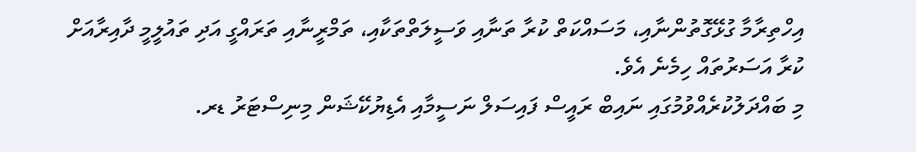އިހްތިރާމާ ގުޅޭގޮތުންނާއި، މަސައްކަތް ކުރާ ތަނާއި ވަސީލަތްތަކާއި، ތަމްރީނާއި ތަރައްގީ އަދި ތައުލީމީ ދާއިރާއަށް ކުރާ އަސަރުތައް ހިމެނެ އެވެ.
މި ބައްދަލުކުރެއްވުމުގައި ނައިބް ރައީސް ފައިސަލް ނަސީމާއި އެޑިޔުކޭޝަން މިނިސްޓަރު ޑރ.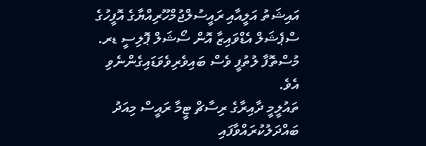އައިޝަތު އަލީއާއި ރައީސުލްޖުމްހޫރިއްޔާގެ އޮފީހުގެ ސްޕެޝަލް އެޑްވައިޒާ އޮން ސޯޝަލް ޕޮލިސީ ޑރ. މުސްތޮފާ ލުތުފީ ވެސް ބައިވެރިވެވަޑައިގެންނެވި އެވެ.
ތައުލީމީ ދާއިރާގެ ރިސާޗް ޓީމާ ރައީސް މިއަދު ބައްދަލުކުރައްވާފައި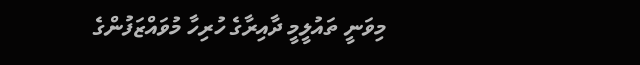މިވަނީ ތައުލީމީ ދާއިރާގެ ހުރިހާ މުވައްޒަފުންގެ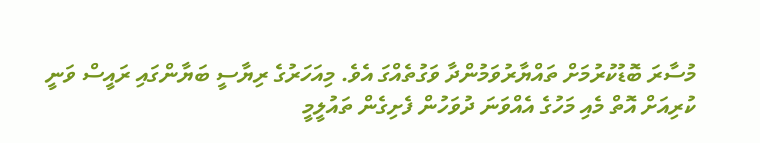މުސާރަ ބޮޑުކުރުމަށް ތައްޔާރުވަމުންދާ ވަގުތެއްގަ އެވެ. މިއަހަރުގެ ރިޔާސީ ބަޔާންގައި ރައީސް ވަނީ ކުރިއަށް އޮތް މެއި މަހުގެ އެއްވަނަ ދުވަހުން ފެށިގެން ތައުލީމީ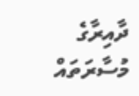ދާއިރާގެ މުސާރަތައް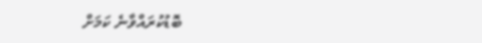ބޮޑުކުރައްވާނެ ކަމަށް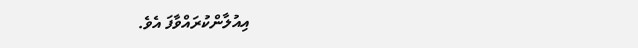އިއުލާންކުރައްވާފަ އެވެ.